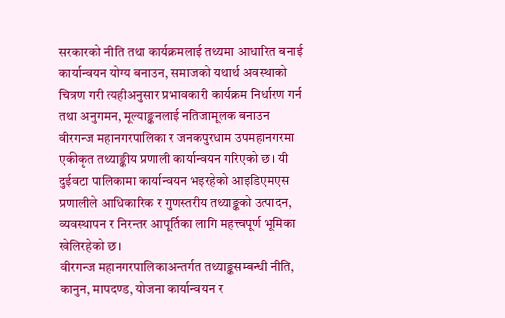सरकारको नीति तथा कार्यक्रमलाई तथ्यमा आधारित बनाई कार्यान्वयन योग्य बनाउन, समाजको यथार्थ अवस्थाको चित्रण गरी त्यहीअनुसार प्रभावकारी कार्यक्रम निर्धारण गर्न तथा अनुगमन, मूल्याङ्कनलाई नतिजामूलक बनाउन वीरगन्ज महानगरपालिका र जनकपुरधाम उपमहानगरमा एकीकृत तथ्याङ्कीय प्रणाली कार्यान्वयन गरिएको छ। यी दुईवटा पालिकामा कार्यान्वयन भइरहेको आइडिएमएस प्रणालीले आधिकारिक र गुणस्तरीय तथ्याङ्कको उत्पादन, व्यवस्थापन र निरन्तर आपूर्तिका लागि महत्त्वपूर्ण भूमिका खेलिरहेको छ।
वीरगन्ज महानगरपालिकाअन्तर्गत तथ्याङ्कसम्बन्धी नीति, कानुन, मापदण्ड, योजना कार्यान्वयन र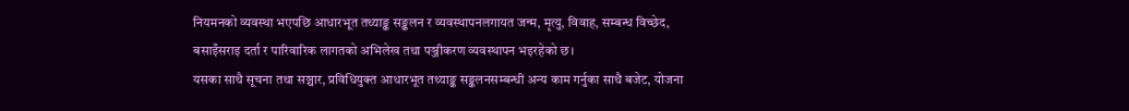नियमनको व्यवस्था भएपछि आधारभूत तथ्याङ्क सङ्कलन र व्यवस्थापनलगायत जन्म, मृत्यु, विवाह, सम्बन्ध विच्छेद, बसाइँसराइ दर्ता र पारिवारिक लागतको अभिलेख तथा पञ्जीकरण व्यवस्थापन भइरहेको छ।
यसका साथै सूचना तथा सञ्चार, प्रविधियुक्त आधारभूत तथ्याङ्क सङ्कलनसम्बन्धी अन्य काम गर्नुका साथै बजेट, योजना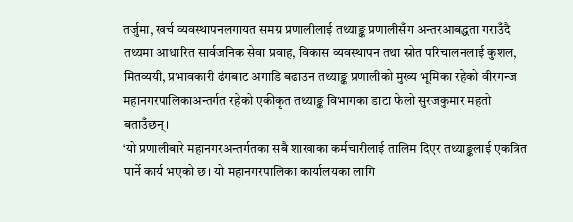तर्जुमा, खर्च व्यवस्थापनलगायत समग्र प्रणालीलाई तथ्याङ्क प्रणालीसँग अन्तरआबद्धता गराउँदै तथ्यमा आधारित सार्वजनिक सेवा प्रवाह, विकास व्यवस्थापन तथा स्रोत परिचालनलाई कुशल, मितव्ययी, प्रभावकारी ढंगबाट अगाडि बढाउन तथ्याङ्क प्रणालीको मुख्य भूमिका रहेको वीरगन्ज महानगरपालिकाअन्तर्गत रहेको एकीकृत तथ्याङ्क विभागका डाटा फेलो सुरजकुमार महतो बताउँछन्।
‘यो प्रणालीबारे महानगरअन्तर्गतका सबै शाखाका कर्मचारीलाई तालिम दिएर तथ्याङ्कलाई एकत्रित पार्ने कार्य भएको छ। यो महानगरपालिका कार्यालयका लागि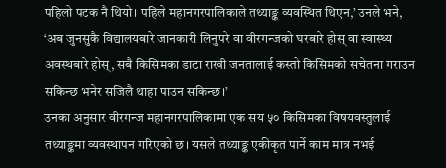पहिलो पटक नै थियो। पहिले महानगरपालिकाले तथ्याङ्क व्यवस्थित थिएन,’ उनले भने, ‘अब जुनसुकै विद्यालयबारे जानकारी लिनुपरे वा वीरगन्जको घरबारे होस् वा स्वास्थ्य अवस्थबारे होस्, सबै किसिमका डाटा राखी जनतालाई कस्तो किसिमको सचेतना गराउन सकिन्छ भनेर सजिलै थाहा पाउन सकिन्छ।’
उनका अनुसार वीरगन्ज महानगरपालिकामा एक सय ५० किसिमका विषयवस्तुलाई तथ्याङ्कमा व्यवस्थापन गरिएको छ। यसले तथ्याङ्क एकीकृत पार्ने काम मात्र नभई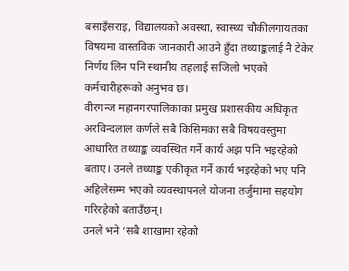बसाइँसराइ, विद्यालयको अवस्था, स्वास्थ्य चौकीलगायतका विषयमा वास्तविक जानकारी आउने हुँदा तथ्याङ्कलाई नै टेकेर निर्णय लिन पनि स्थानीय तहलाई सजिलो भएको कर्मचारीहरूको अनुभव छ।
वीरगन्ज महानगरपालिकाका प्रमुख प्रशासकीय अधिकृत अरविन्दलाल कर्णले सबै किसिमका सबै विषयवस्तुमा आधारित तथ्याङ्क व्यवस्थित गर्ने कार्य अझ पनि भइरहेको बताए। उनले तथ्याङ्क एकीकृत गर्ने कार्य भइरहेको भए पनि अहिलेसम्म भएको व्यवस्थापनले योजना तर्जुमामा सहयोग गरिरहेको बताउँछन्।
उनले भने ‘सबै शाखामा रहेको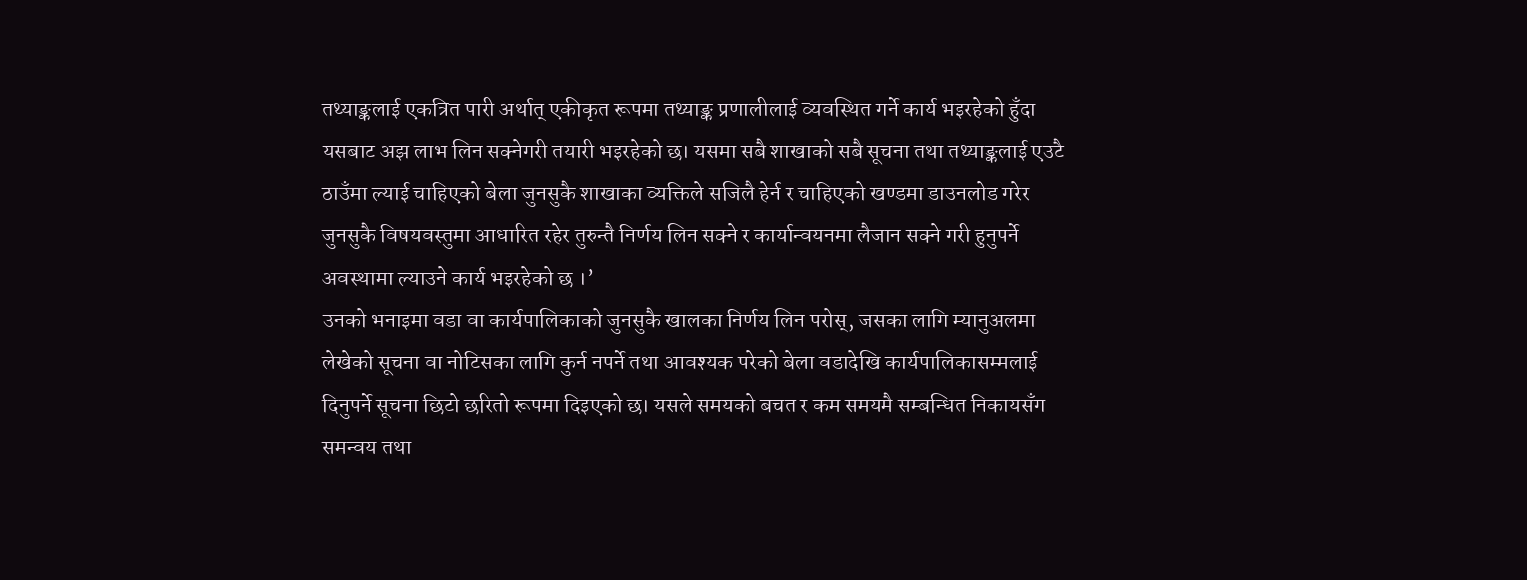तथ्याङ्कलाई एकत्रित पारी अर्थात् एकीकृत रूपमा तथ्याङ्क प्रणालीलाई व्यवस्थित गर्ने कार्य भइरहेको हुँदा यसबाट अझ लाभ लिन सक्नेगरी तयारी भइरहेको छ। यसमा सबै शाखाको सबै सूचना तथा तथ्याङ्कलाई एउटै ठाउँमा ल्याई चाहिएको बेला जुनसुकै शाखाका व्यक्तिले सजिलै हेर्न र चाहिएको खण्डमा डाउनलोड गरेर जुनसुकै विषयवस्तुमा आधारित रहेर तुरुन्तै निर्णय लिन सक्ने र कार्यान्वयनमा लैजान सक्ने गरी हुनुपर्ने अवस्थामा ल्याउने कार्य भइरहेको छ ।’
उनको भनाइमा वडा वा कार्यपालिकाको जुनसुकै खालका निर्णय लिन परोस्, जसका लागि म्यानुअलमा लेखेको सूचना वा नोटिसका लागि कुर्न नपर्ने तथा आवश्यक परेको बेला वडादेखि कार्यपालिकासम्मलाई दिनुपर्ने सूचना छिटो छरितो रूपमा दिइएको छ। यसले समयको बचत र कम समयमै सम्बन्धित निकायसँग समन्वय तथा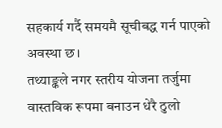सहकार्य गर्दै समयमै सूचीबद्ध गर्न पाएको अवस्था छ।
तथ्याङ्कले नगर स्तरीय योजना तर्जुमा वास्तविक रूपमा बनाउन धेरै ठुलो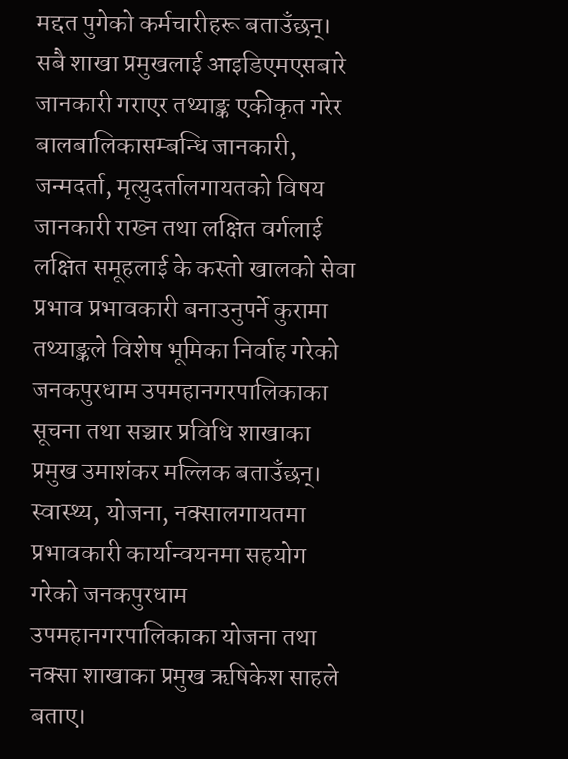मद्दत पुगेको कर्मचारीहरू बताउँछन्। सबै शाखा प्रमुखलाई आइडिएमएसबारे जानकारी गराएर तथ्याङ्क एकीकृत गरेर बालबालिकासम्बन्धि जानकारी, जन्मदर्ता, मृत्युदर्तालगायतको विषय जानकारी राख्न तथा लक्षित वर्गलाई लक्षित समूहलाई के कस्तो खालको सेवा प्रभाव प्रभावकारी बनाउनुपर्ने कुरामा तथ्याङ्कले विशेष भूमिका निर्वाह गरेको जनकपुरधाम उपमहानगरपालिकाका सूचना तथा सञ्चार प्रविधि शाखाका प्रमुख उमाशंकर मल्लिक बताउँछन्। स्वास्थ्य, योजना, नक्सालगायतमा प्रभावकारी कार्यान्वयनमा सहयोग गरेको जनकपुरधाम उपमहानगरपालिकाका योजना तथा नक्सा शाखाका प्रमुख ऋषिकेश साहले बताए।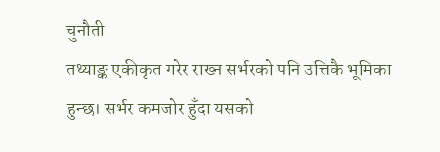चुनौती
तथ्याङ्क एकीकृत गरेर राख्न सर्भरको पनि उत्तिकै भूमिका हुन्छ। सर्भर कमजोर हुँदा यसको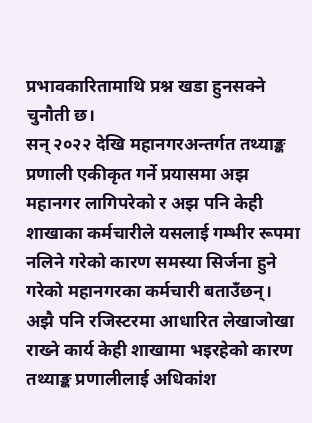प्रभावकारितामाथि प्रश्न खडा हुनसक्ने चुनौती छ।
सन् २०२२ देखि महानगरअन्तर्गत तथ्याङ्क प्रणाली एकीकृत गर्ने प्रयासमा अझ महानगर लागिपरेको र अझ पनि केही शाखाका कर्मचारीले यसलाई गम्भीर रूपमा नलिने गरेको कारण समस्या सिर्जना हुने गरेको महानगरका कर्मचारी बताउँछन्। अझै पनि रजिस्टरमा आधारित लेखाजोखा राख्ने कार्य केही शाखामा भइरहेको कारण तथ्याङ्क प्रणालीलाई अधिकांश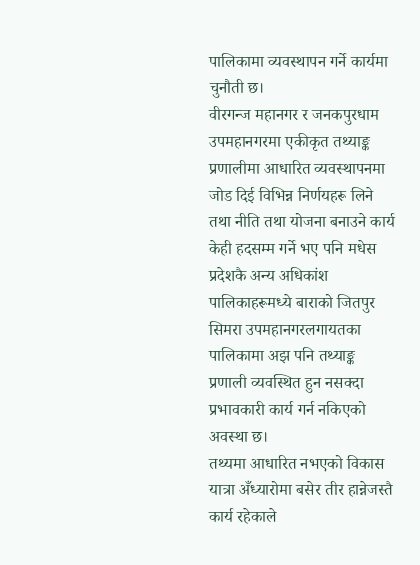पालिकामा व्यवस्थापन गर्ने कार्यमा चुनौती छ।
वीरगन्ज महानगर र जनकपुरधाम उपमहानगरमा एकीकृत तथ्याङ्क प्रणालीमा आधारित व्यवस्थापनमा जोड दिई विभिन्न निर्णयहरू लिने तथा नीति तथा योजना बनाउने कार्य केही हदसम्म गर्ने भए पनि मधेस प्रदेशकै अन्य अधिकांश पालिकाहरूमध्ये बाराको जितपुर सिमरा उपमहानगरलगायतका पालिकामा अझ पनि तथ्याङ्क प्रणाली व्यवस्थित हुन नसक्दा प्रभावकारी कार्य गर्न नकिएको अवस्था छ।
तथ्यमा आधारित नभएको विकास यात्रा अँध्यारोमा बसेर तीर हान्नेजस्तै कार्य रहेकाले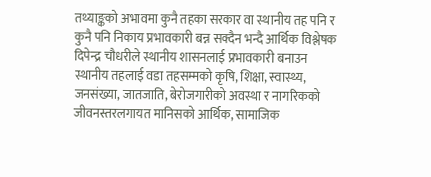तथ्याङ्कको अभावमा कुनै तहका सरकार वा स्थानीय तह पनि र कुनै पनि निकाय प्रभावकारी बन्न सक्दैन भन्दै आर्थिक विश्लेषक दिपेन्द्र चौधरीले स्थानीय शासनलाई प्रभावकारी बनाउन स्थानीय तहलाई वडा तहसम्मको कृषि, शिक्षा, स्वास्थ्य, जनसंख्या, जातजाति, बेरोजगारीको अवस्था र नागरिकको जीवनस्तरलगायत मानिसको आर्थिक, सामाजिक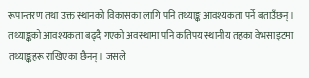रूपान्तरण तथा उक्त स्थानको विकासका लागि पनि तथ्याङ्क आवश्यकता पर्ने बताउँछन्।
तथ्याङ्कको आवश्यकता बढ्दै गएको अवस्थामा पनि कतिपय स्थानीय तहका वेभसाइटमा तथ्याङ्कहरू राखिएका छैनन्। जसले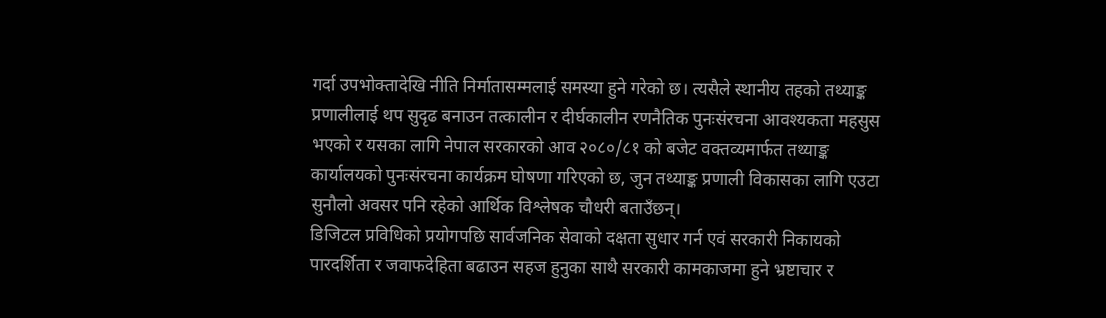गर्दा उपभोक्तादेखि नीति निर्मातासम्मलाई समस्या हुने गरेको छ। त्यसैले स्थानीय तहको तथ्याङ्क प्रणालीलाई थप सुदृढ बनाउन तत्कालीन र दीर्घकालीन रणनैतिक पुनःसंरचना आवश्यकता महसुस भएको र यसका लागि नेपाल सरकारको आव २०८०/८१ को बजेट वक्तव्यमार्फत तथ्याङ्क कार्यालयको पुनःसंरचना कार्यक्रम घोषणा गरिएको छ, जुन तथ्याङ्क प्रणाली विकासका लागि एउटा सुनौलो अवसर पनि रहेको आर्थिक विश्लेषक चौधरी बताउँछन्।
डिजिटल प्रविधिको प्रयोगपछि सार्वजनिक सेवाको दक्षता सुधार गर्न एवं सरकारी निकायको पारदर्शिता र जवाफदेहिता बढाउन सहज हुनुका साथै सरकारी कामकाजमा हुने भ्रष्टाचार र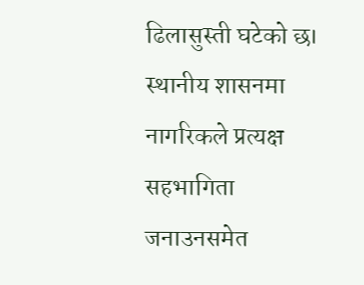ढिलासुस्ती घटेको छ। स्थानीय शासनमा नागरिकले प्रत्यक्ष सहभागिता जनाउनसमेत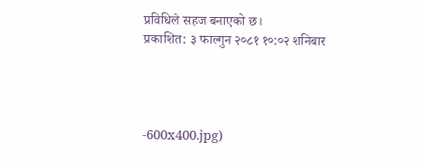प्रविधिले सहज बनाएको छ।
प्रकाशित: ३ फाल्गुन २०८१ १०:०२ शनिबार




-600x400.jpg)